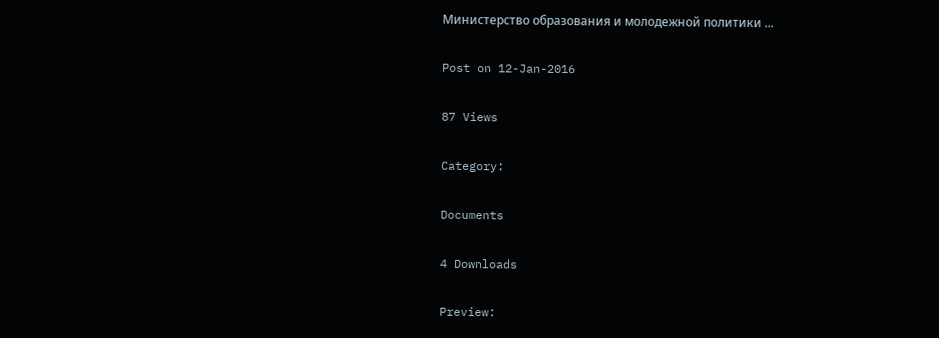Министерство образования и молодежной политики ...

Post on 12-Jan-2016

87 Views

Category:

Documents

4 Downloads

Preview: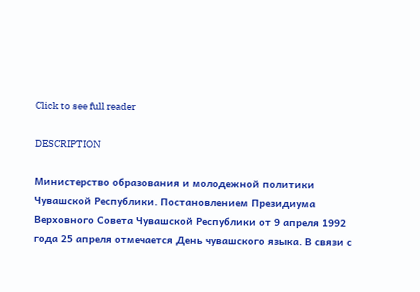Click to see full reader

DESCRIPTION

Министерство образования и молодежной политики Чувашской Республики. Постановлением Президиума Верховного Совета Чувашской Республики от 9 апреля 1992 года 25 апреля отмечается День чувашского языка. В связи с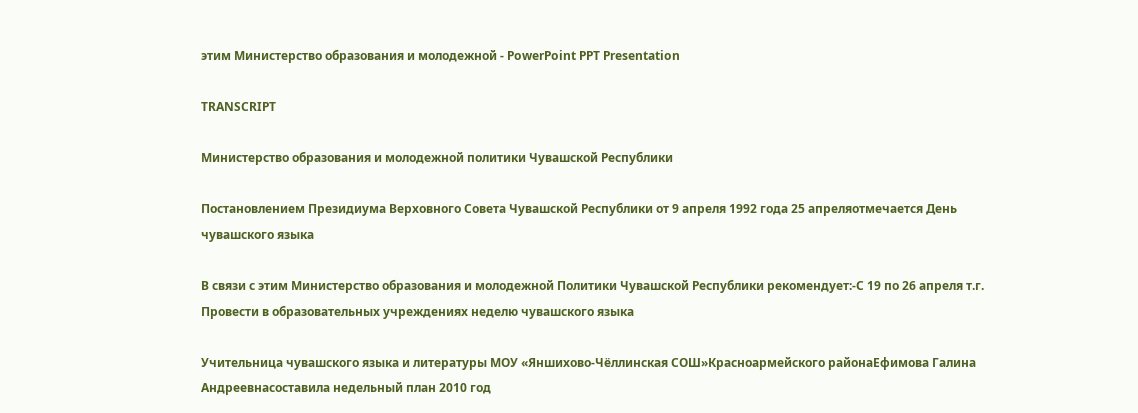этим Министерство образования и молодежной - PowerPoint PPT Presentation

TRANSCRIPT

Министерство образования и молодежной политики Чувашской Республики

Постановлением Президиума Верховного Совета Чувашской Республики от 9 апреля 1992 года 25 апреляотмечается День чувашского языка

В связи с этим Министерство образования и молодежной Политики Чувашской Республики рекомендует:-С 19 по 26 апреля т.г. Провести в образовательных учреждениях неделю чувашского языка

Учительница чувашского языка и литературы МОУ «Яншихово-Чёллинская СОШ»Красноармейского районаЕфимова Галина Андреевнасоставила недельный план 2010 год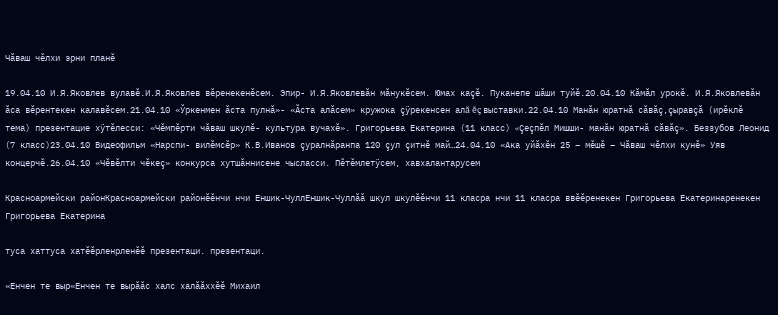Чăваш чĕлхи эрни планĕ

19.04.10 И.Я.Яковлев вулавĕ.И.Я.Яковлев вĕренекенĕсем. Эпир- И.Я.Яковлевăн мăнукĕсем. Юмах каçĕ. Пуканепе шăши туйĕ.20.04.10 Кăмăл урокĕ. И.Я.Яковлевăн ăса вĕрентекен калавĕсем.21.04.10 «Ўркенмен ăста пулнă»- «Ăста алăсем» кружока çÿрекенсен алă ĕç выставки.22.04.10 Манăн юратнă сăвăç,çыравçă (ирĕклĕ тема) презентацие хÿтĕлесси: «Чĕмпĕрти чăваш шкулĕ- культура вучахĕ». Григорьева Екатерина (11 класс) «Çеçпĕл Мишши- манăн юратнă сăвăç». Беззубов Леонид (7 класс)23.04.10 Видеофильм «Нарспи- вилĕмсĕр» К.В.Иванов çуралнăранпа 120 çул çитнĕ май…24.04.10 «Ака уйăхĕн 25 – мĕшĕ – Чăваш чĕлхи кунĕ» Уяв концерчĕ.26.04.10 «Чĕвĕлти чĕкеç» конкурса хутшăннисене чысласси. Пĕтĕмлетÿсем, хавхалантарусем

Красноармейски районКрасноармейски районĕĕнчи нчи Еншик-ЧуллЕншик-Чуллăă шкул шкулĕĕнчи 11 класра нчи 11 класра ввĕĕренекен Григорьева Екатеринаренекен Григорьева Екатерина

туса хаттуса хатĕĕрленрленĕĕ презентаци. презентаци.

«Енчен те выр«Енчен те вырăăс халс халăăххĕĕ Михаил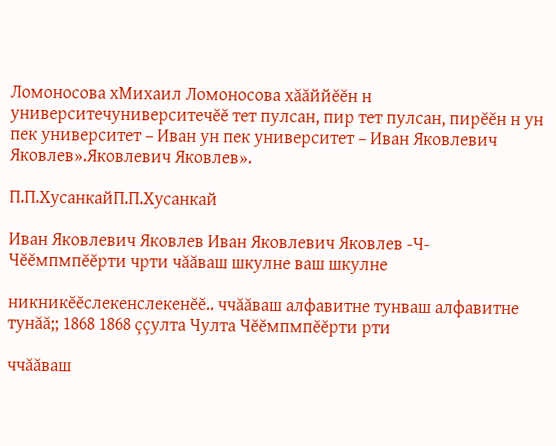Ломоносова хМихаил Ломоносова хăăййĕĕн н университечуниверситечĕĕ тет пулсан, пир тет пулсан, пирĕĕн н ун пек университет – Иван ун пек университет – Иван Яковлевич Яковлев».Яковлевич Яковлев».

П.П.ХусанкайП.П.Хусанкай

Иван Яковлевич Яковлев Иван Яковлевич Яковлев -Ч-Чĕĕмпмпĕĕрти чрти чăăваш шкулне ваш шкулне

никникĕĕслекенслекенĕĕ.. ччăăваш алфавитне тунваш алфавитне тунăă;; 1868 1868 ççулта Чулта Чĕĕмпмпĕĕрти рти

ччăăваш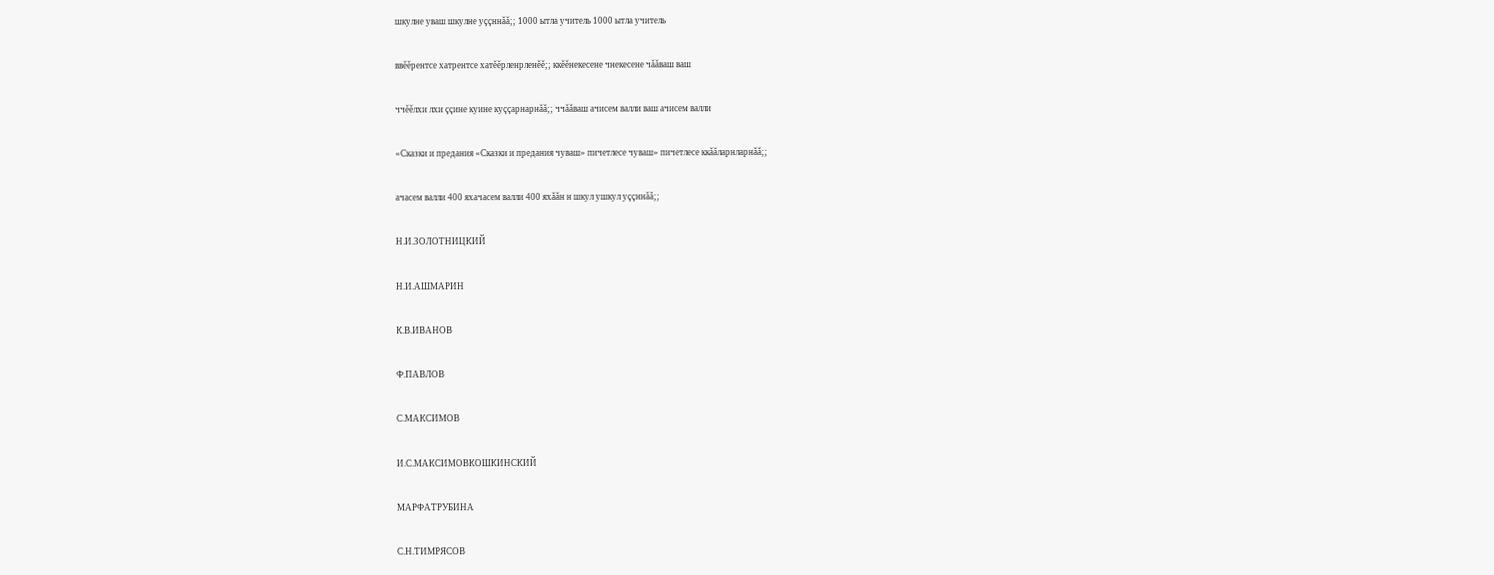шкулне уваш шкулне уççннăă;; 1000 ытла учитель 1000 ытла учитель

ввĕĕрентсе хатрентсе хатĕĕрленрленĕĕ;; ккĕĕнекесене чнекесене чăăваш ваш

ччĕĕлхи лхи ççине куине куççарнарнăă;; ччăăваш ачисем валли ваш ачисем валли

«Сказки и предания «Сказки и предания чуваш» пичетлесе чуваш» пичетлесе ккăăларнларнăă;;

ачасем валли 400 яхачасем валли 400 яхăăн н шкул ушкул уççннăă;;

Н.И.ЗОЛОТНИЦКИЙ

Н.И.АШМАРИН

К.В.ИВАНОВ

Ф.ПАВЛОВ

С.МАКСИМОВ

И.С.МАКСИМОВКОШКИНСКИЙ

МАРФАТРУБИНА

С.Н.ТИМРЯСОВ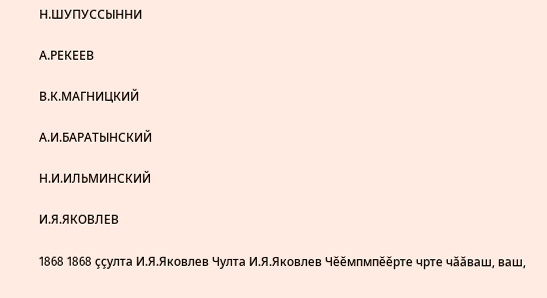Н.ШУПУССЫННИ

А.РЕКЕЕВ

В.К.МАГНИЦКИЙ

А.И.БАРАТЫНСКИЙ

Н.И.ИЛЬМИНСКИЙ

И.Я.ЯКОВЛЕВ

1868 1868 ççулта И.Я.Яковлев Чулта И.Я.Яковлев Чĕĕмпмпĕĕрте чрте чăăваш, ваш,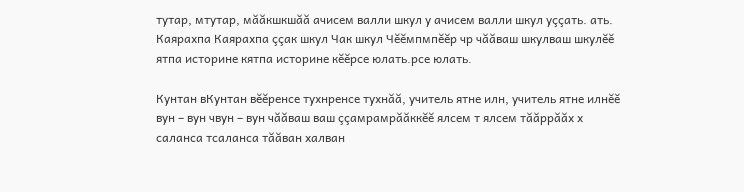тутар, мтутар, мăăкшкшăă ачисем валли шкул у ачисем валли шкул уççать. ать. Каярахпа Каярахпа ççак шкул Чак шкул Чĕĕмпмпĕĕр чр чăăваш шкулваш шкулĕĕ ятпа историне кятпа историне кĕĕрсе юлать.рсе юлать.

Кунтан вКунтан вĕĕренсе тухнренсе тухнăă, учитель ятне илн, учитель ятне илнĕĕ вун – вун чвун – вун чăăваш ваш ççамрамрăăккĕĕ ялсем т ялсем тăăррăăх х саланса тсаланса тăăван халван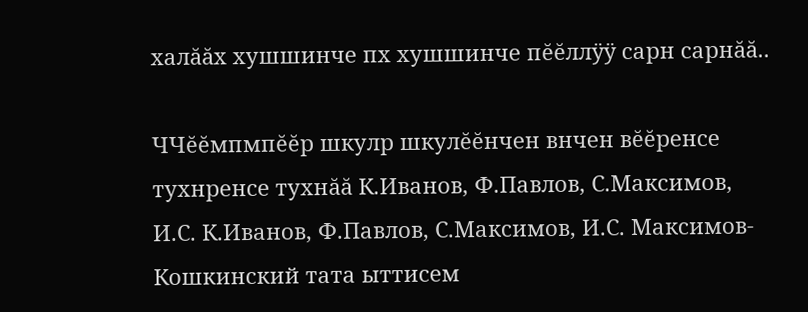халăăх хушшинче пх хушшинче пĕĕллÿÿ сарн сарнăă..

ЧЧĕĕмпмпĕĕр шкулр шкулĕĕнчен внчен вĕĕренсе тухнренсе тухнăă К.Иванов, Ф.Павлов, С.Максимов, И.С. К.Иванов, Ф.Павлов, С.Максимов, И.С. Максимов-Кошкинский тата ыттисем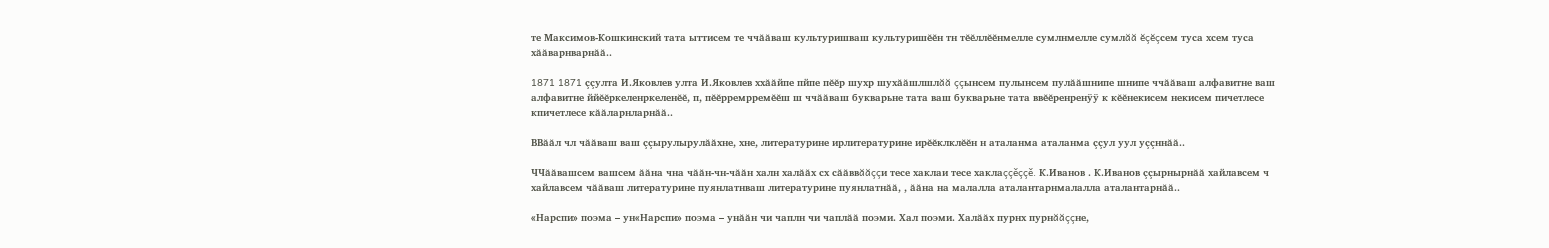те Максимов-Кошкинский тата ыттисем те ччăăваш культуришваш культуришĕĕн тн тĕĕллĕĕнмелле сумлнмелле сумлăă ĕçĕçсем туса хсем туса хăăварнварнăă..

1871 1871 ççулта И.Яковлев улта И.Яковлев ххăăйпе пйпе пĕĕр шухр шухăăшлшлăă ççынсем пулынсем пулăăшнипе шнипе ччăăваш алфавитне ваш алфавитне ййĕĕркеленркеленĕĕ, п, пĕĕрремрремĕĕш ш ччăăваш букварьне тата ваш букварьне тата ввĕĕренренÿÿ к кĕĕнекисем некисем пичетлесе кпичетлесе кăăларнларнăă..

ВВăăл чл чăăваш ваш ççырулырулăăхне, хне, литературине ирлитературине ирĕĕклклĕĕн н аталанма аталанма ççул уул уççннăă..

ЧЧăăвашсем вашсем ăăна чна чăăн-чн-чăăн халн халăăх сх сăăввăăççи тесе хаклаи тесе хаклаççěççě. К.Иванов . К.Иванов ççырнырнăă хайлавсем ч хайлавсем чăăваш литературине пуянлатнваш литературине пуянлатнăă, , ăăна на малалла аталантарнмалалла аталантарнăă..

«Нарспи» поэма – ун«Нарспи» поэма – унăăн чи чаплн чи чаплăă поэми. Хал поэми. Халăăх пурнх пурнăăççне,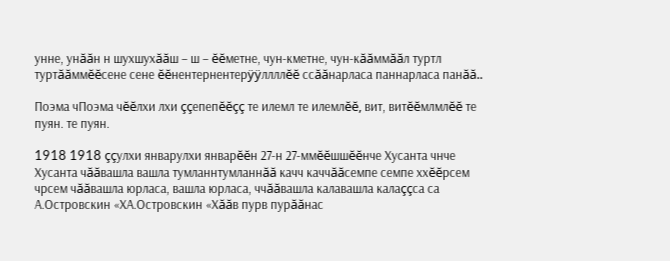унне, унăăн н шухшухăăш – ш – ĕĕметне, чун-кметне, чун-кăăммăăл туртл туртăăммĕĕсене сене ĕĕнентернентерÿÿллллĕĕ ссăăнарласа паннарласа панăă..

Поэма чПоэма чĕĕлхи лхи ççепепĕĕçç те илемл те илемлĕĕ, вит, витĕĕмлмлĕĕ те пуян. те пуян.

1918 1918 ççулхи январулхи январĕĕн 27-н 27-ммĕĕшшĕĕнче Хусанта чнче Хусанта чăăвашла вашла тумланнтумланнăă качч каччăăсемпе семпе ххĕĕрсем чрсем чăăвашла юрласа, вашла юрласа, ччăăвашла калавашла калаççса са А.Островскин «ХА.Островскин «Хăăв пурв пурăăнас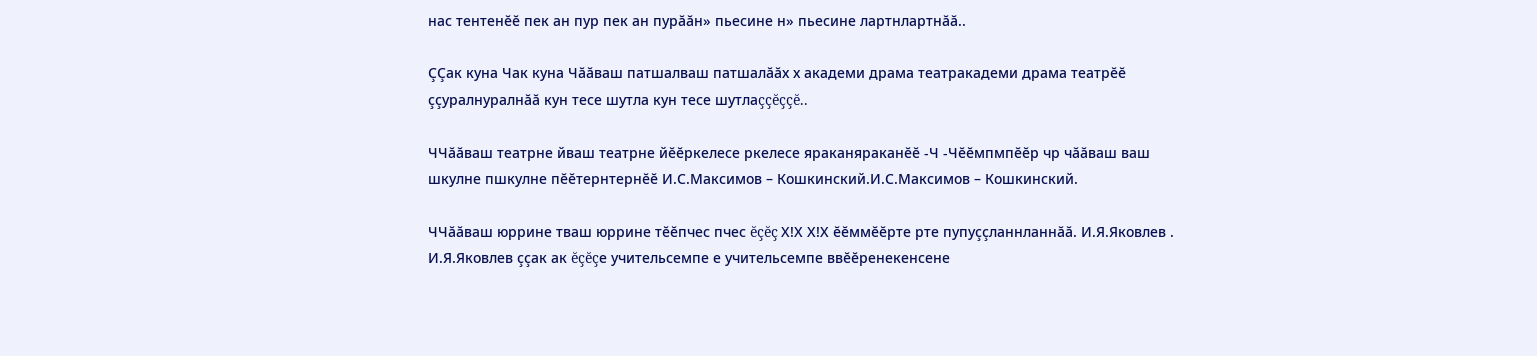нас тентенĕĕ пек ан пур пек ан пурăăн» пьесине н» пьесине лартнлартнăă..

ÇÇак куна Чак куна Чăăваш патшалваш патшалăăх х академи драма театракадеми драма театрĕĕ ççуралнуралнăă кун тесе шутла кун тесе шутлаççĕççĕ..

ЧЧăăваш театрне йваш театрне йĕĕркелесе ркелесе яраканяраканĕĕ -Ч -Чĕĕмпмпĕĕр чр чăăваш ваш шкулне пшкулне пĕĕтернтернĕĕ И.С.Максимов – Кошкинский.И.С.Максимов – Кошкинский.

ЧЧăăваш юррине тваш юррине тĕĕпчес пчес ĕçĕç Х!Х Х!Х ĕĕммĕĕрте рте пупуççланнланнăă. И.Я.Яковлев . И.Я.Яковлев ççак ак ĕçĕçе учительсемпе е учительсемпе ввĕĕренекенсене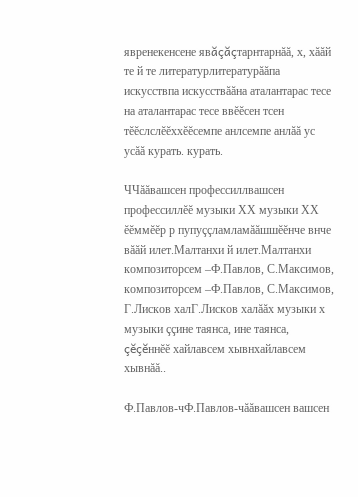явренекенсене явăçăçтарнтарнăă, х, хăăй те й те литературлитературăăпа искусствпа искусствăăна аталантарас тесе на аталантарас тесе ввĕĕсен тсен тĕĕслслĕĕххĕĕсемпе анлсемпе анлăă ус усăă курать. курать.

ЧЧăăвашсен профессиллвашсен профессиллĕĕ музыки ХХ музыки ХХ ĕĕммĕĕр р пупуççламламăăшшĕĕнче внче вăăй илет.Малтанхи й илет.Малтанхи композиторсем –Ф.Павлов, С.Максимов, композиторсем –Ф.Павлов, С.Максимов, Г.Лисков халГ.Лисков халăăх музыки х музыки ççине таянса, ине таянса, çĕçĕннĕĕ хайлавсем хывнхайлавсем хывнăă..

Ф.Павлов-чФ.Павлов-чăăвашсен вашсен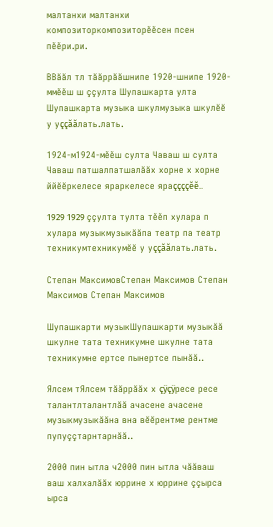малтанхи малтанхи композиторкомпозиторěěсен псен пěěри.ри.

ВВăăл тл тăăррăăшнипе 1920-шнипе 1920-ммěěш ш ççулта Шупашкарта улта Шупашкарта музыка шкулмузыка шкулĕĕ у уççăăлать.лать.

1924-м1924-мěěш султа Чаваш ш султа Чаваш патшалпатшалăăх хорне х хорне ййĕĕркелесе яраркелесе яраççççĕĕ..

1929 1929 ççулта тулта тěěп хулара п хулара музыкмузыкăăпа театр па театр техникумтехникумĕĕ у уççăăлать.лать.

Степан МаксимовСтепан Максимов Степан Максимов Степан Максимов

Шупашкарти музыкШупашкарти музыкăă шкулне тата техникумне шкулне тата техникумне ертсе пынертсе пынăă..

Ялсем тЯлсем тăăррăăх х çÿçÿресе ресе талантлталантлăă ачасене ачасене музыкмузыкăăна вна вĕĕрентме рентме пупуççтарнтарнăă..

2000 пин ытла ч2000 пин ытла чăăваш ваш халхалăăх юррине х юррине ççырса ырса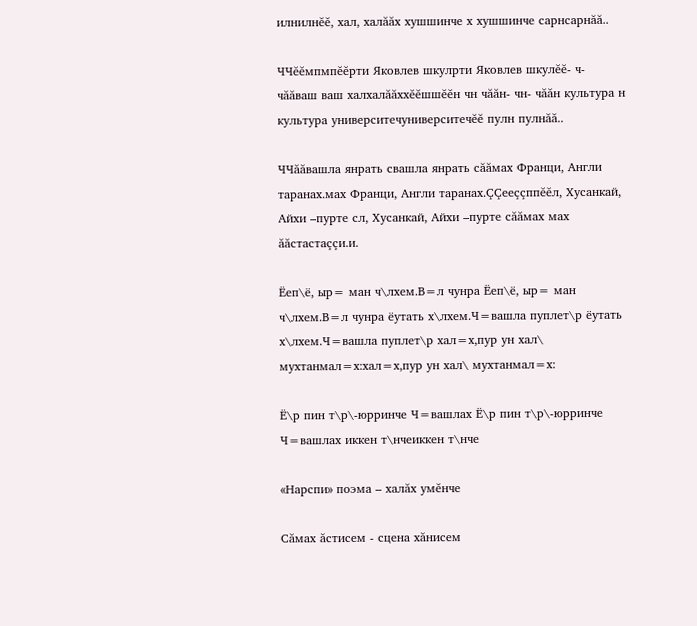илнилнĕĕ, хал, халăăх хушшинче х хушшинче сарнсарнăă..

ЧЧĕĕмпмпĕĕрти Яковлев шкулрти Яковлев шкулĕĕ- ч- чăăваш ваш халхалăăххĕĕшшĕĕн чн чăăн- чн- чăăн культура н культура университечуниверситечĕĕ пулн пулнăă..

ЧЧăăвашла янрать свашла янрать сăăмах Франци, Англи таранах.мах Франци, Англи таранах.ÇÇееççппĕĕл, Хусанкай, Айхи –пурте сл, Хусанкай, Айхи –пурте сăăмах мах ăăстастаççи.и.

Ёеп\ё, ыр= ман ч\лхем.В=л чунра Ёеп\ё, ыр= ман ч\лхем.В=л чунра ёутать х\лхем.Ч=вашла пуплет\р ёутать х\лхем.Ч=вашла пуплет\р хал=х,пур ун хал\ мухтанмал=х:хал=х,пур ун хал\ мухтанмал=х:

Ё\р пин т\р\-юрринче Ч=вашлах Ё\р пин т\р\-юрринче Ч=вашлах иккен т\нчеиккен т\нче

«Нарспи» поэма – халăх умĕнче

Сăмах ăстисем - сцена хăнисем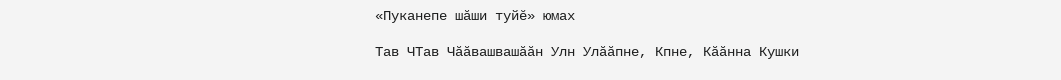«Пуканепе шăши туйĕ» юмах

Тав ЧТав Чăăвашвашăăн Улн Улăăпне, Кпне, Кăăнна Кушки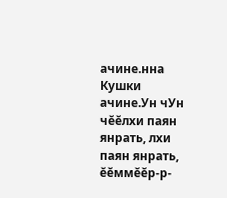ачине.нна Кушки ачине.Ун чУн чĕĕлхи паян янрать, лхи паян янрать, ĕĕммĕĕр-р-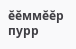ĕĕммĕĕр пурр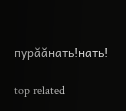пурăăнать!нать!

top related